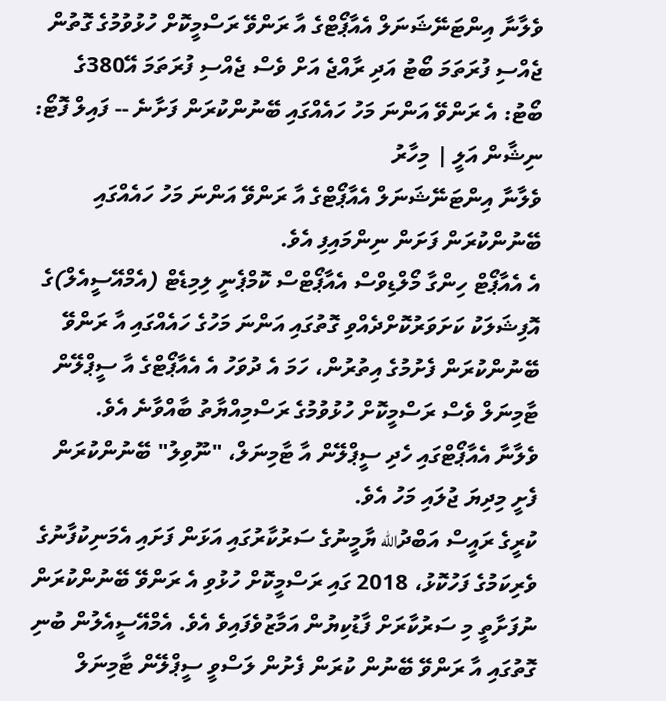ވެލާނާ އިންޓަނޭޝަނަލް އެއާޕޯޓްގެ އާ ރަންވޭ ރަސްމީކޮށް ހުޅުވުމުގެ ގޮތުން ޖެއްސި ފުރަތަމަ ބޯޓު އަދި ރާއްޖެ އަށް ވެސް ޖެއްސި ފުރަތަމަ އޭ380ގެ ބޯޓު: އެ ރަންވޭ އަންނަ މަހު ހައެއްގައި ބޭނުންކުރަން ފަށާނެ -- ފައިލް ފޮޓޯ: ނިޝާން އަލީ | މިހާރު
ވެލާނާ އިންޓަނޭޝަނަލް އެއާޕޯޓްގެ އާ ރަންވޭ އަންނަ މަހު ހައެއްގައި ބޭނުންކުރަން ފަށަން ނިންމައިފި އެވެ.
އެ އެއާޕޯޓް ހިންގާ މޯލްޑިވްސް އެއާޕޯޓްސް ކޮމްޕެނީ ލިމިޑެޓް (އެމްއޭސީއެލް)ގެ އޮފިޝަލަކު ކަށަވަރުކޮށްދެއްވި ގޮތުގައި އަންނަ މަހުގެ ހައެއްގައި އާ ރަންވޭ ބޭނުންކުރަން ފެށުމުގެ އިތުރުން، ހަމަ އެ ދުވަހު އެ އެއާޕޯޓްގެ އާ ސީޕްލޭން ޓާމިނަލް ވެސް ރަސްމީކޮށް ހުޅުވުމުގެ ރަސްމިއްޔާތު ބާއްވާނެ އެވެ.
ވެލާނާ އެއާޕޯޓްގައި ހެދި ސީޕްލޭން އާ ޓާމިނަލް، "ނޫވިލު" ބޭނުންކުރަން ފެށީ މިދިޔަ ޖުލައި މަހު އެވެ.
ކުރީގެ ރައީސް އަބްދުالله ޔާމީނުގެ ސަރުކާރުގައި އަޅަން ފަށައި އެމަނިކުފާނުގެ ވެރިކަމުގެ ފަހުކޮޅު، 2018 ގައި ރަސްމީކޮށް ހުޅުވި އެ ރަންވޭ ބޭނުންކުރަން ނުފަށާތީ މި ސަރުކާރަށް ފާޑުކިޔުން އަމާޒުވެފައިވެ އެވެ. އެމްއޭސީއެލުން ބުނި ގޮތުގައި އާ ރަންވޭ ބޭނުން ކުރަން ފެށުން ލަސްވީ ސީޕްލޭން ޓާމިނަލް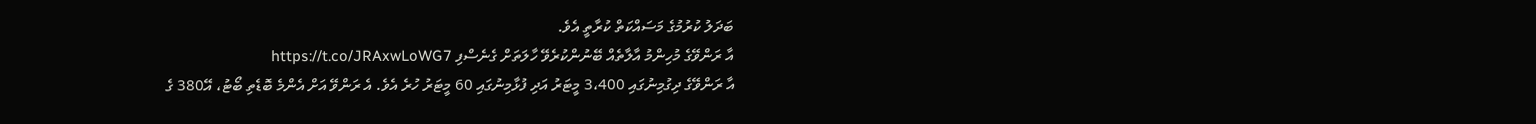ބަދަލު ކުރުމުގެ މަސައްކަތް ކުރާތީ އެވެ.
އާ ރަންވޭގެ މުހިންމު އާލާތެއް ބޭނުންކުރެވޭ ހާލަތަށް ގެނެސްފި https://t.co/JRAxwLoWG7
އާ ރަންވޭގެ ދިގުމިނުގައި 3،400 މީޓަރު އަދި ފުޅާމިނުގައި 60 މީޓަރު ހުރެ އެވެ. އެ ރަންވޭ އަށް އެންމެ ބޮޑެތި ބޯޓު، އޭ380 ގެ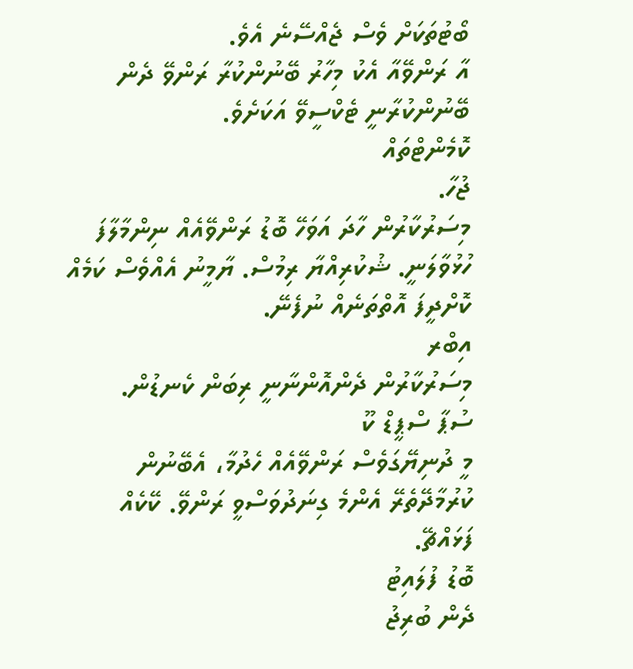ބޯޓުތަކަށް ވެސް ޖެއްސޭނެ އެވެ.
އާ ރަންވޭއާ އެކު މިހާރު ބޭނުންކުރާ ރަންވޭ ދެން ބޭނުންކުރާނީ ޓެކްސީވޭ އަކަށެވެ.
ކޮމެންޓްތައް
ޖުހާ.
މިސަރުކާރުން ހާދަ އަވަހޭ ބޮޑު ރަންވޭއެއް ނިންމާލާފަ ހުޅުވާލަނީ. ޝުކުރިއްޔާ ރިމުސް. ޔާމީނު އެއްވެސް ކަމެއް ކޮށްދީފަ އޮތްތަނެއް ނުފެނޭ.
އިބްރ
މިސަރުކާރުން ދެންއޮންނާނީ ރިބަން ކެނޑުން.
ސުޕާ ސްޕީޑް ކޫ
މީ ދުނިޔޭގަވެސް ރަންވޭއެއް ހެދުމާ، އެބޭނުން ކުރުމާދޭތެރޭ އެންމެ ގިނަދުވަސްވީ ރަންވޭ. ކޭކެއް ފަޅައްޗޭ.
ބޮޑު ފުލައިޓު
ދެން ބުރިޖު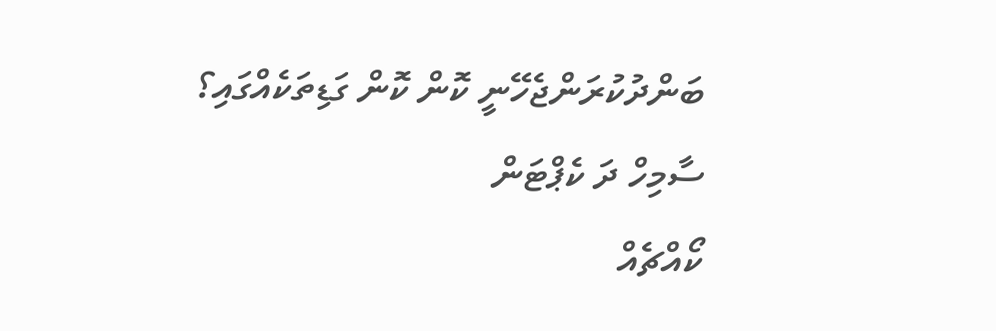ބަންދުކުރަންޖެހޭނީ ކޮން ކޮން ގަޑިތަކެއްގައި؟
ސާމިހް ދަ ކެޕްޓަން
ކޯއްޗެއް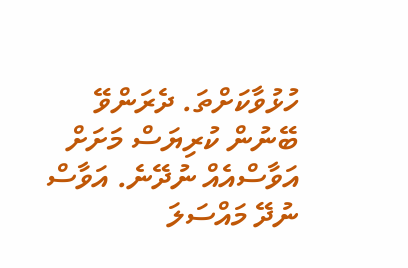ހުޅުވާކަށްތަ. ދެރަންވޭ ބޭނުން ކުރިޔަސް މަށަށް އަވާސްއެއް ނުދޭނެ. އަވާސް ނުދޭ މައްސަލަ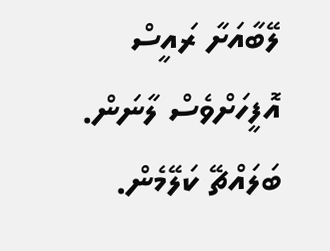ލޭބާއަށާ ރައީސް އޮފީހަށްވެސް ލާނަން. ބަލައްޗޭ ކަލޭމެން.